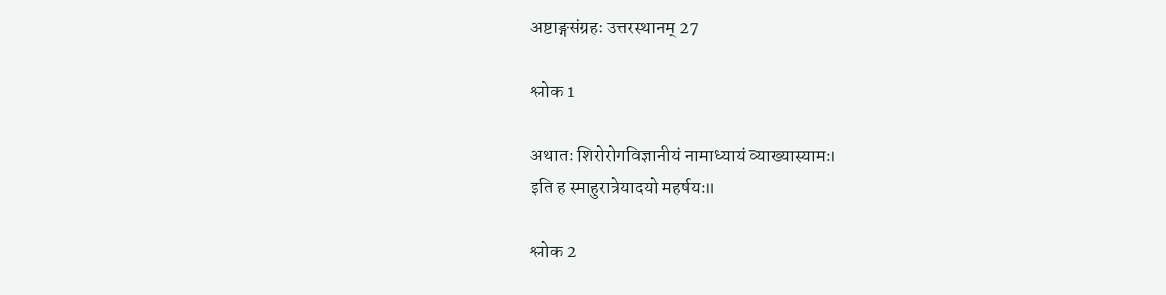अष्टाङ्गसंग्रहः उत्तरस्थानम् 27

श्लोक 1

अथातः शिरोरोगविज्ञानीयं नामाध्यायं व्याख्यास्यामः।
इति ह स्माहुरात्रेयादयो महर्षयः॥

श्लोक 2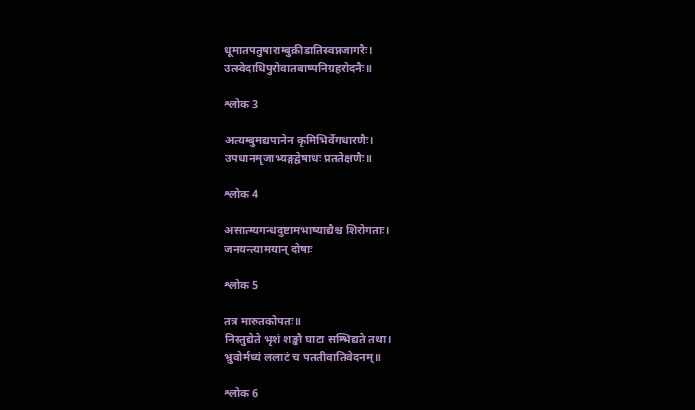धूमातपतुषाराम्बुक्रीडातिस्वप्नजागरैः।
उत्स्वेदाधिपुरोवातबाष्पनिग्रहरोदनैः॥

श्लोक 3

अत्यम्बुमद्यपानेन कृमिभिर्वेगधारणैः।
उपधानमृजाभ्यङ्गद्वेषाधः प्रततेक्षणैः॥

श्लोक 4

असात्म्यगन्धदुष्टामभाष्याद्यैश्च शिरोगताः।
जनयन्त्यामयान् दोषाः

श्लोक 5

तत्र मारुतकोपतः॥
निस्तुद्येते भृशं शङ्खौ घाटा सम्भिद्यते तथा।
भ्रुवोर्मध्यं ललाटं च पततीवातिवेदनम्॥

श्लोक 6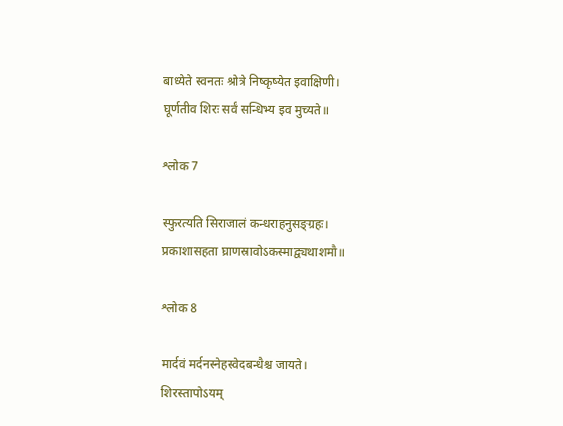बाध्येते स्वनतः श्रोत्रे निष्कृष्येत इवाक्षिणी।
घूर्णतीव शिरः सर्वं सन्धिभ्य इव मुच्यते॥

श्लोक 7

स्फुरत्यति सिराजालं कन्धराहनुसङ्ग्रहः।
प्रकाशासहता घ्राणस्रावोऽकस्माद्व्यथाशमौ॥

श्लोक 8

मार्दवं मर्दनस्नेहस्वेदबन्धैश्च जायते।
शिरस्तापोऽयम्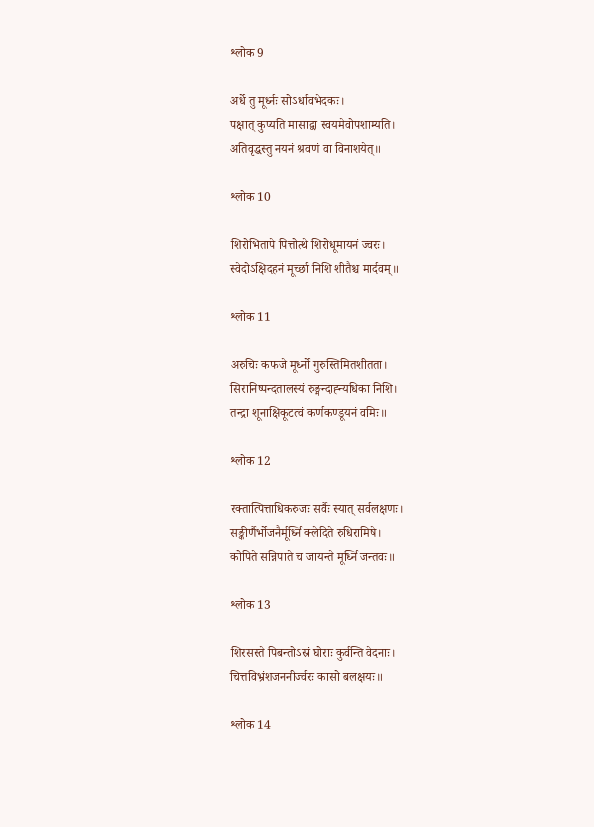श्लोक 9

अर्धे तु मूर्ध्नः सोऽर्धावभेदकः।
पक्षात् कुप्यति मासाद्वा स्वयमेवोपशाम्यति।
अतिवृद्धस्तु नयनं श्रवणं वा विनाशयेत्॥

श्लोक 10

शिरोभितापे पित्तोत्थे शिरोधूमायनं ज्वरः।
स्वेदोऽक्षिदहनं मूर्च्छा निशि शीतैश्च मार्दवम्॥

श्लोक 11

अरुचिः कफजे मूर्ध्नो गुरुस्तिमितशीतता।
सिरानिष्पन्दतालस्यं रुङ्मन्दाह्न्यधिका निशि।
तन्द्रा शूनाक्षिकूटत्वं कर्णकण्डूयनं वमिः॥

श्लोक 12

रक्तात्पित्ताधिकरुजः सर्वैः स्यात् सर्वलक्षणः।
सङ्कीर्णैर्भोजनैर्मूर्ध्नि क्लेदिते रुधिरामिषे।
कोपिते सन्निपाते च जायन्ते मूर्ध्नि जन्तवः॥

श्लोक 13

शिरसस्ते पिबन्तोऽस्रं घोराः कुर्वन्ति वेदनाः।
चित्तविभ्रंशजननीर्ज्वरः कासो बलक्षयः॥

श्लोक 14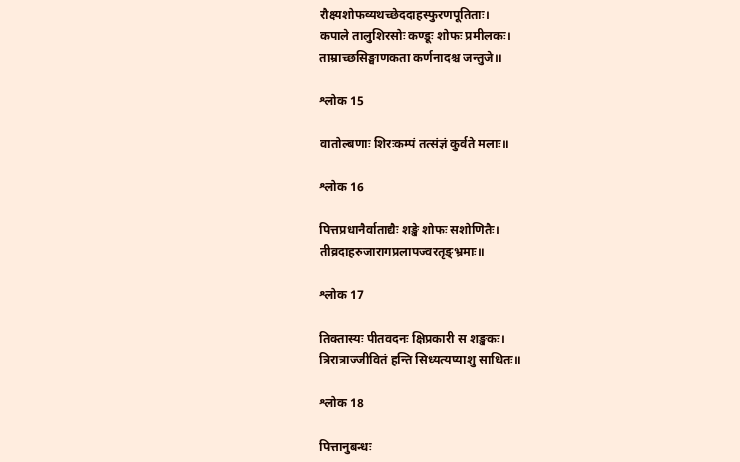रौक्ष्यशोफव्यथच्छेददाहस्फुरणपूतिताः।
कपाले तालुशिरसोः कण्डूः शोफः प्रमीलकः।
ताम्राच्छसिङ्घाणकता कर्णनादश्च जन्तुजे॥

श्लोक 15

वातोल्बणाः शिरःकम्पं तत्संज्ञं कुर्वते मलाः॥

श्लोक 16

पित्तप्रधानैर्वाताद्यैः शङ्खे शोफः सशोणितैः।
तीव्रदाहरुजारागप्रलापज्वरतृङ्भ्रमाः॥

श्लोक 17

तिक्तास्यः पीतवदनः क्षिप्रकारी स शङ्खकः।
त्रिरात्राज्जीवितं हन्ति सिध्यत्यप्याशु साधितः॥

श्लोक 18

पित्तानुबन्धः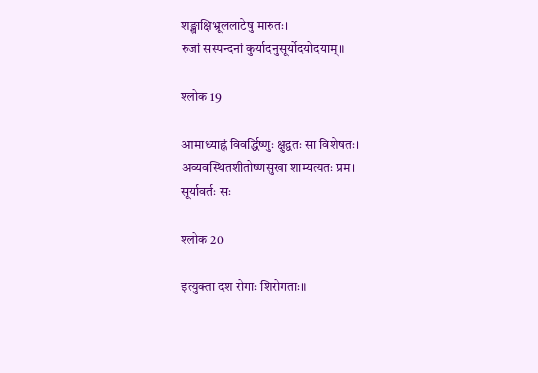शङ्खाक्षिभ्रूललाटेषु मारुतः।
रुजां सस्पन्दनां कुर्यादनुसूर्योदयोदयाम्॥

श्लोक 19

आमाध्याह्नं विवर्द्धिष्णुः क्षुद्वतः सा विशेषतः।
अव्यवस्थितशीतोष्णसुखा शाम्यत्यतः प्रम।
सूर्यावर्तः सः

श्लोक 20

इत्युक्ता दश रोगाः शिरोगताः॥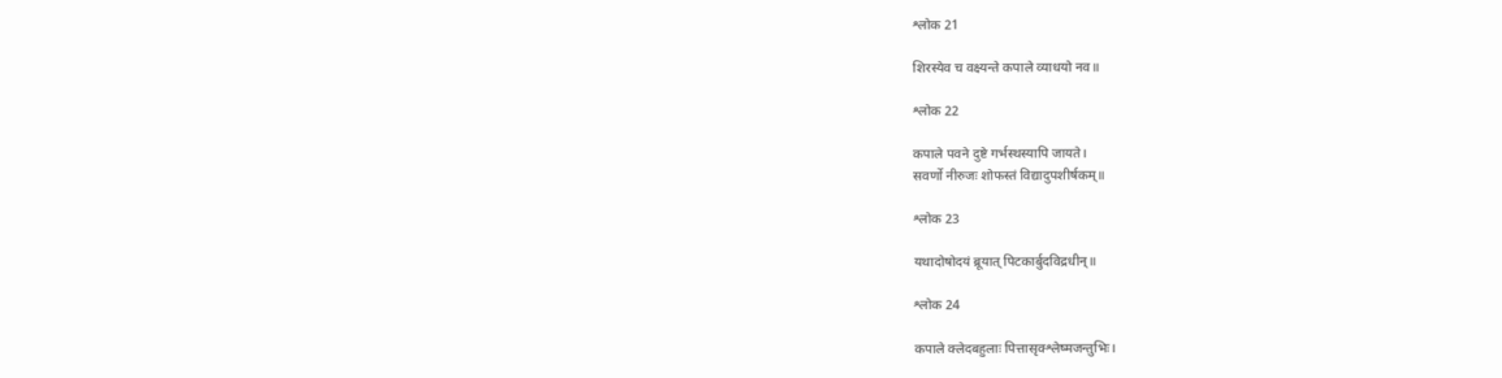श्लोक 21

शिरस्येव च वक्ष्यन्ते कपाले व्याधयो नव॥

श्लोक 22

कपाले पवने दुष्टे गर्भस्थस्यापि जायते।
सवर्णो नीरुजः शोफस्तं विद्यादुपशीर्षकम्॥

श्लोक 23

यथादोषोदयं ब्रूयात् पिटकार्बुदविद्रधीन्॥

श्लोक 24

कपाले क्लेदबहुलाः पित्तासृक्श्लेष्मजन्तुभिः।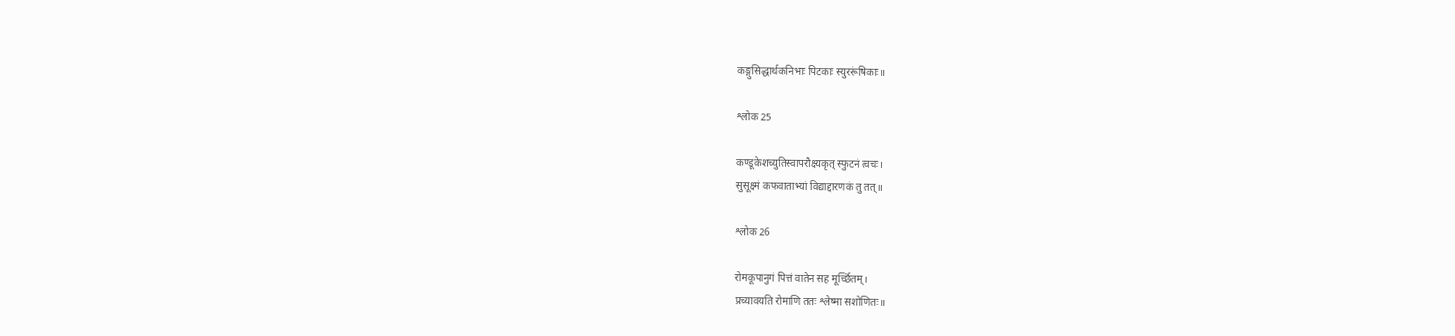कङ्गुसिद्धार्थकनिभाः पिटकाः स्युररूंषिकाः॥

श्लोक 25

कण्डूकेशच्युतिस्वापरौक्ष्यकृत् स्फुटनं त्वचः।
सुसूक्ष्मं कफवाताभ्यां विद्याद्दारणकं तु तत्॥

श्लोक 26

रोमकूपानुगं पित्तं वातेन सह मूर्च्छितम्।
प्रच्यावयति रोमाणि ततः श्लेष्मा सशोणितः॥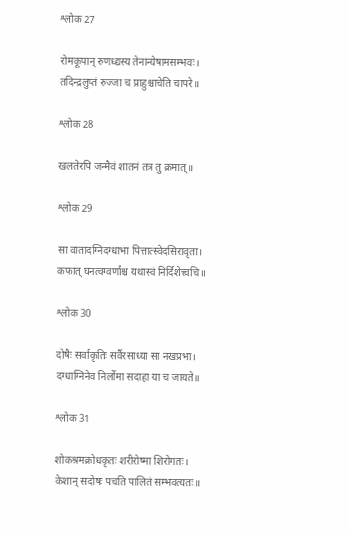श्लोक 27

रोमकूपान् रुणध्द्यस्य तेनान्येषामसम्भवः।
तदिन्द्रलुप्तं रुज्जा च प्राहुश्चाचेति चापरे॥

श्लोक 28

खलतेरपि जन्मैवं शातनं तत्र तु क्रमात्॥

श्लोक 29

सा वातादग्निदग्धाभा पित्तात्स्वेदसिरावृता।
कफात् घनत्वग्वर्णांश्च यथास्वं निर्दिशेत्त्वचि॥

श्लोक 30

दोषैः सर्वाकृतिः सर्वैरसाध्या सा नखप्रभा।
दग्धाग्निनेव निर्लोमा सदाहा या च जायते॥

श्लोक 31

शोकश्रमक्रोधकृतः शरीरोष्मा शिरोगतः।
केशान् सदोषः पचति पालितं सम्भवत्यतः॥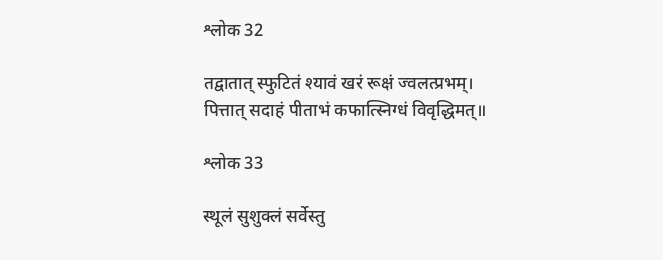श्लोक 32

तद्वातात् स्फुटितं श्यावं खरं रूक्षं ज्वलत्प्रभम्।
पित्तात् सदाहं पीताभं कफात्स्निग्धं विवृद्धिमत्॥

श्लोक 33

स्थूलं सुशुक्लं सर्वेस्तु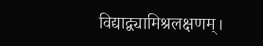विद्याद्व्यामिश्रलक्षणम्।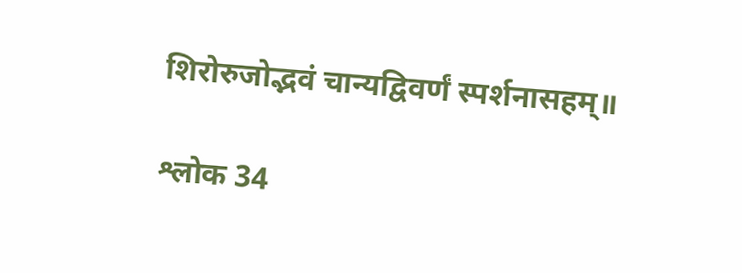शिरोरुजोद्भवं चान्यद्विवर्णं स्पर्शनासहम्॥

श्लोक 34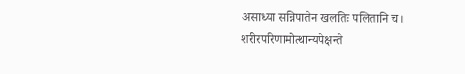असाध्या सन्निपातेन खलतिः पलितानि च।
शरीरपरिणामोत्थान्यपेक्षन्ते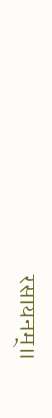रसायनम्॥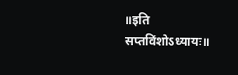॥इति सप्तविंशोऽध्यायः॥